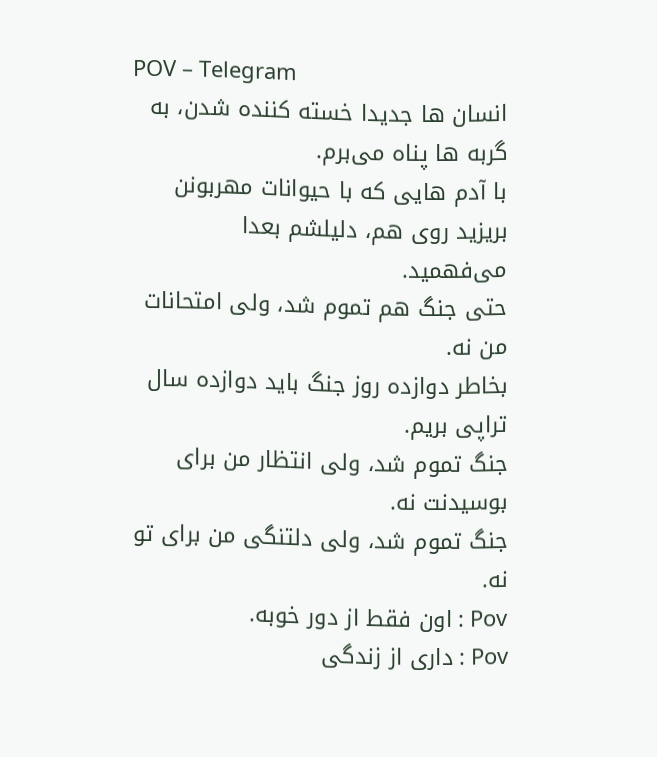POV – Telegram
انسان ها جدیدا خسته کننده شدن، به گربه ها پناه می‌برم.
با آدم هایی که با حیوانات مهربونن بریزید روی هم، دلیلشم بعدا می‌فهمید.
حتی جنگ هم تموم شد، ولی امتحانات من نه.
بخاطر دوازده روز جنگ باید دوازده سال تراپی بریم.
جنگ تموم شد، ولی انتظار من برای بوسیدنت نه.
جنگ تموم شد، ولی دلتنگی من برای تو نه.
Pov : اون فقط از دور خوبه.
Pov : داری از زندگی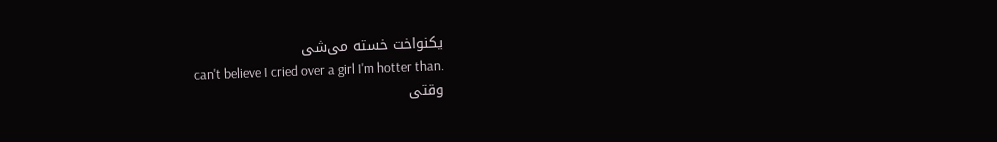یکنواخت خسته می‌شی
can't believe I cried over a girl I'm hotter than.
وقتی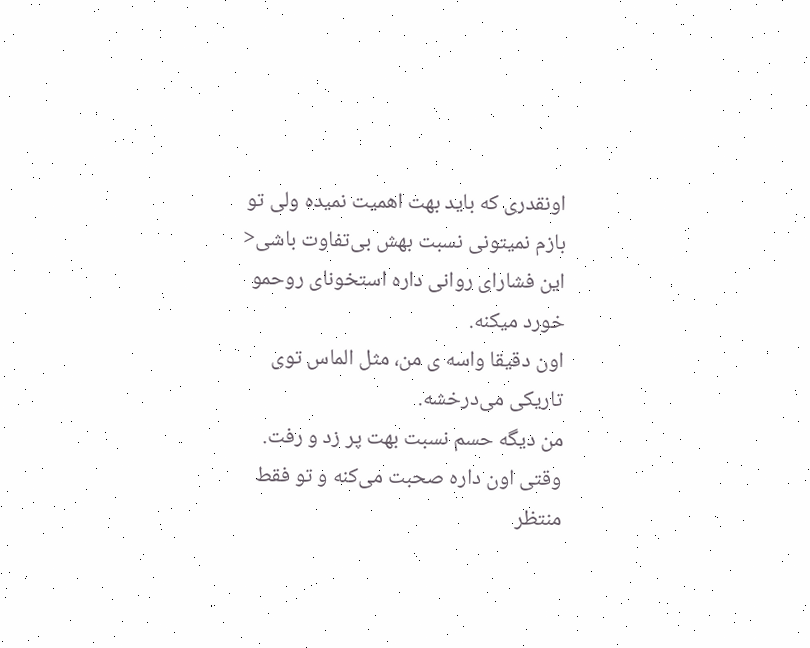اونقدری که باید بهت اهمیت نمیده ولی تو بازم نمیتونی نسبت بهش بی‌تفاوت باشی<
این فشارای روانی داره استخونای روحمو خورد میکنه.
اون دقیقا واسه ی من، مثل الماس توی تاریکی می‌درخشه.
من دیگه حسم نسبت بهت پر زد و رفت.
وقتی اون داره صحبت می‌کنه و تو فقط منتظر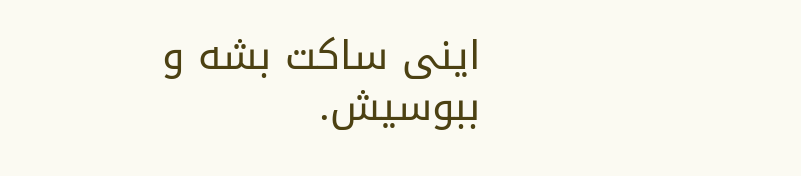اینی ساکت بشه و ببوسیش.